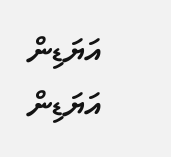އަޔަޑިން
އަޔަޑިން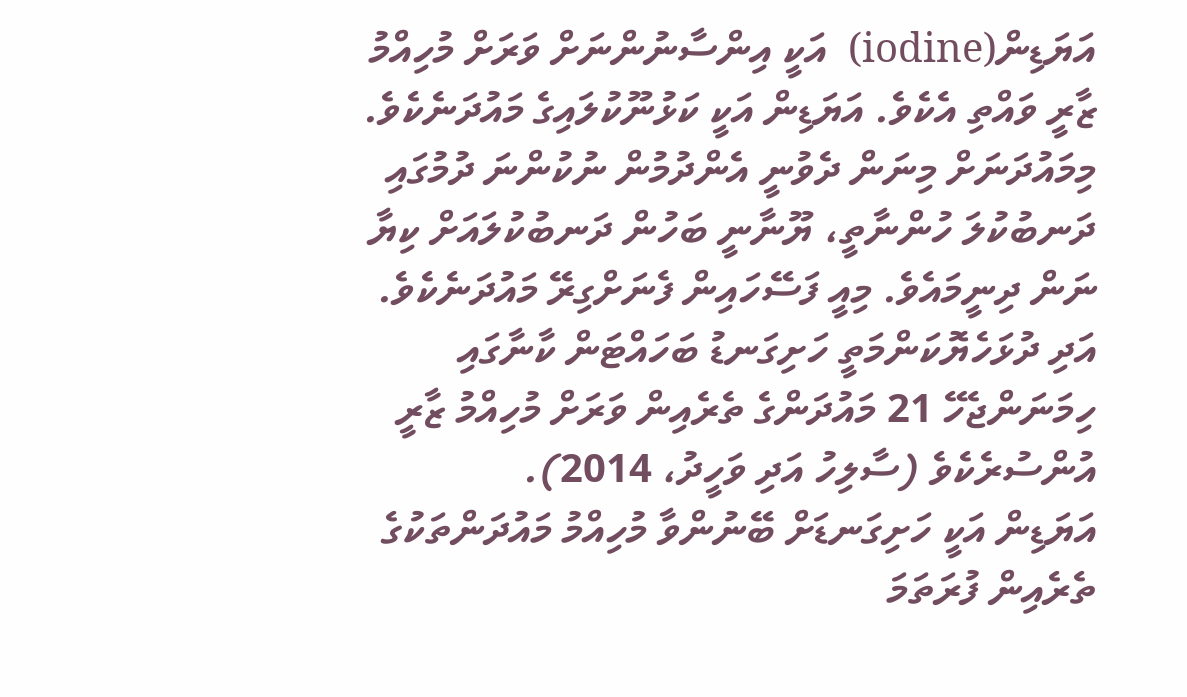އަޔަޑިން(iodine)  އަކީ އިންސާނުންނަށް ވަރަށް މުހިއްމު ޒާރީ ވައްތި އެކެވެ. އަޔަޑިން އަކީ ކަޅުނޫކުލައިގެ މައުދަނެކެވެ. މިމައުދަނަށް މިނަން ދެވުނީ އެންދުމުން ނުކުންނަ ދުމުގައި ދަނބުކުލަ ހުންނާތީ، ޔޫނާނީ ބަހުން ދަނބުކުލައަށް ކިޔާ ނަން ދިނީމައެވެ. މިއީ ފަސޭހައިން ފެނަށްގިރޭ މައުދަނެކެވެ. އަދި ދުޅަހެޔޮކަންމަތީ ހަށިގަނޑު ބަހައްޓަން ކާނާގައި ހިމަނަންޖެހޭ 21 މައުދަންގެ ތެރެއިން ވަރަށް މުހިއްމު ޒާރީ އުންސުރެކެވެ (ސާލިހު އަދި ވަހީދު، 2014).
އަޔަޑިން އަކީ ހަށިގަނޑަށް ބޭނުންވާ މުހިއްމު މައުދަންތަކުގެ ތެރެއިން ފުރަތަމަ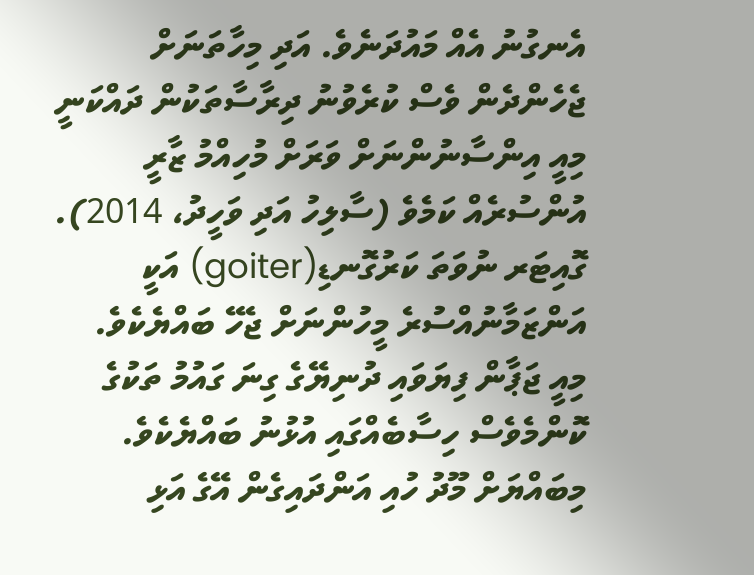އެނގުނު އެއް މައުދަނެވެ. އަދި މިހާތަނަށް ޖެހެންދެން ވެސް ކުރެވުނު ދިރާސާތަކުން ދައްކަނީ މިއީ އިންސާނުންނަށް ވަރަށް މުހިއްމު ޒާރީ އުންސުރެއް ކަމެވެ (ސާލިހު އަދި ވަހީދު، 2014).
ގޮއިޓަރ ނުވަތަ ކަރުގޮނޑި(goiter) އަކީ އަންޒަމާނުއްސުރެ މީހުންނަށް ޖެހޭ ބައްޔެކެވެ. މިއީ ޖަޕާން ފިޔަވައި ދުނިޔޭގެ ގިނަ ގައުމު ތަކުގެ ކޮންމެވެސް ހިސާބެއްގައި އުޅުނު ބައްޔެކެވެ. މިބައްޔަށް މޫދު ހުއި އަންދައިގެން އޭގެ އަޅި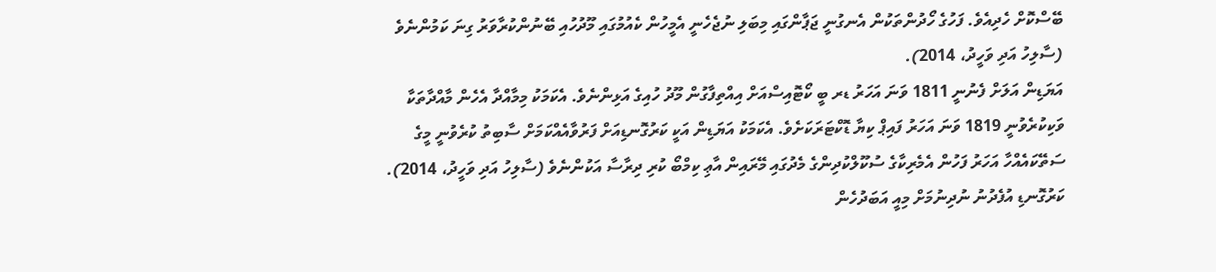ބޭސްކޮށް ހެދިއެވެ. ފަހުގެ ހޯދުންތަކުން އެނގުނީ ޖަޕާންގައި މިބަލި ނުޖެހެނީ އެމީހުން ކެއުމުގައި މޫދުހުއި ބޭނުންކުރާވަރު ގިނަ ކަމުންނެވެ (ސާލިހު އަދި ވަހީދު، 2014).
އަޔަޑިން އަލަށް ފެނުނީ 1811 ވަނަ އަހަރު ޑރ ބީ ކޯޓޮއިސްއަށް އިއްތިފާގުން މޫދު ހުއިގެ އަޅިންނެވެ. އެކަމަކު މިމާއްދާ އެހެން މާއްދާތަކާ ވަކިކުރެވުނީ 1819 ވަނަ އަހަރު ފައިޕް ކިޔާ ޑޮކްޓަރަކަށެވެ. އެކަމަކު އަޔަޑިން އަކީ ކަރުގޮނޑިއަށް ފަރުވާއެއްކަމަށް ސާބިތު ކުރެވުނީ މީގެ ސަތޭކައެއްހާ އަހަރު ފަހުން އެމެރިކާގެ ސުކޫލްކުދިންގެ މެދުގައި މޭރައިން އާޢި ކިމްބޯ ކުރި ދިރާސާ އަކުންނެވެ (ސާލިހު އަދި ވަހީދު، 2014).
ކަރުގޮނޑި އުފެދުނު ނުދިނުމަށް މިއީ އަބަދުހެން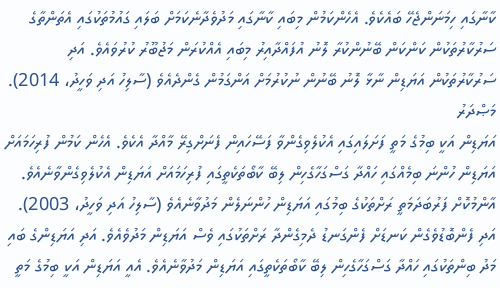ކާނާގައި ހިމަނަންޖެހޭ ބައެކެވެ. އެހެންކަމުން މިބައި ކާނާގައި މަދުވެދާނެކަމަށް ބަލައި ގައުމުތަކުގައި އެތަންތާގެ ސަރުކާރުތަކުން ކަންކަން ބޭނުންކުރާ ލޮނު އުފައްދާއިރު މިބައި އެއްކުރަން މަޖުބޫރު ކުރުވައެވެ. އަދި ސަރުކާރުތަކުން އަޔަޑިން ނާޅާ ލޮނު ބޭނުން ނުކުރުމަށް އަންގަމުން ގެންދެއެވެ (ސާލިހު އަދި ވަހީދު، 2014).
މަޞްދަރު
އަޔަޑިން އަކީ ބިމުގެ މަތީ ފަށަލައިގައި އެކުލެވިގެންވާ ފަސޭހައިން ފެނަށްގިރޭ މާއްދާ އެކެވެ. އެހެން ކަމުން ފުރިހަމައަށް އަޔަޑިން ހުންނަ ބިމެއްގައި ހައްދާ ގަސްގަހާގެހިން ލިބޭ ކާބޯތަކެތީގައި ފުރިހަމައަށް އަޔަޑިން އެކުލެވިގެންވާނެއެވެ. އާންމުކޮށް ފަރުބަދަމަތީ ރަށްތަކުގެ ބިމުގައި އަޔަޑިން ހުންނަލެން މަދުވާނެއެވެ (ސާލިހު އަދި ވަހީދު، 2003). އަދި ފެންބޮޑުވެގެން ކަނޑަށް ފެންގަނޑު ދެމިގެންދާ ރަށްތަކުގައި ވެސް އަޔަޑިން މަދުވެއެވެ. އަދި އަޔަޑިންގެ ބައި މަދު ބިންތަކުގައި ހައްދާ ގަސްގަހާގެހިން ލިބޭ ކާބޯތަކެތީގައި އަޔަޑިން މަދުވާނެއެވެ. އެއީ އަޔަޑިން އަކީ ބިމުގެ މަތީ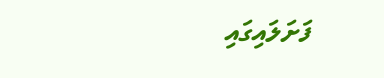ފަށަލައިގައި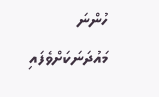ހުންނަ މައުދަނަކަށްވެފައި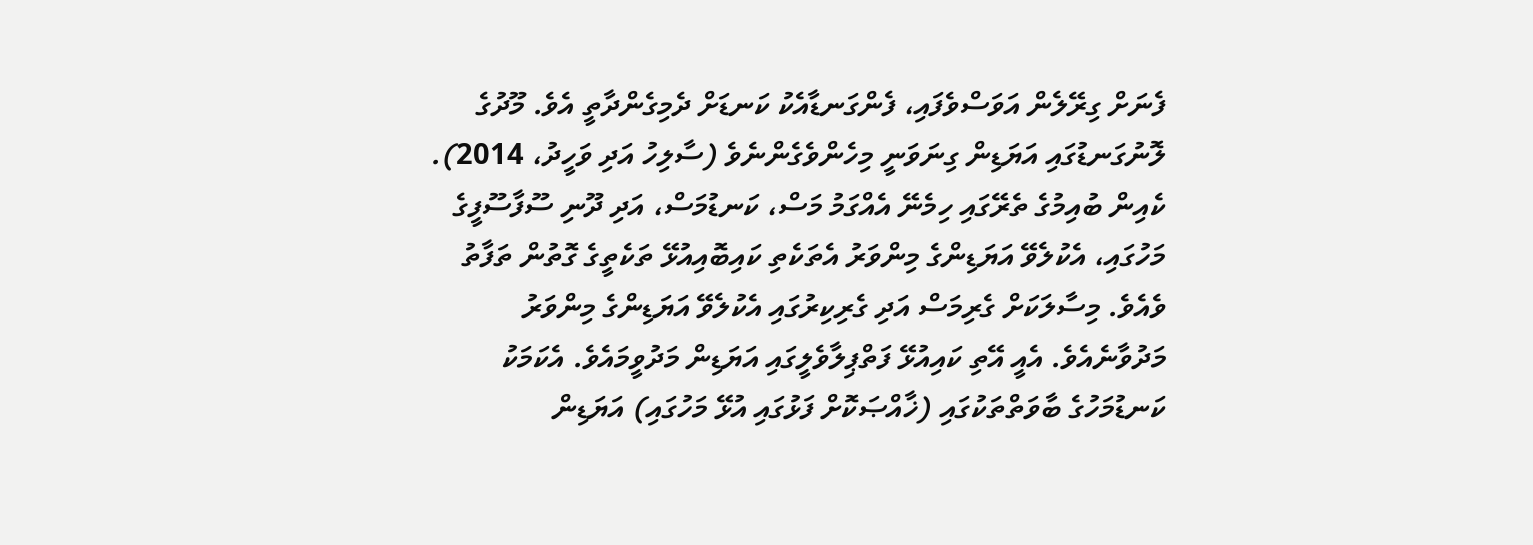ފެނަށް ގިރޭލެން އަވަސްވެފައި، ފެންގަނޑާއެކު ކަނޑަށް ދެމިގެންދާތީ އެވެ. މޫދުގެ ލޮނުގަނޑުގައި އަޔަޑިން ގިނަވަނީ މިހެންވެގެންނެވެ (ސާލިހު އަދި ވަހީދު، 2014).
ކެއިން ބުއިމުގެ ތެރޭގައި ހިމެނޭ އެއްގަމު މަސް، ކަނޑުމަސް، އަދި ދޫނި ސޫފާސޫފީގެ މަހުގައި، އެކުލެވޭ އަޔަޑިންގެ މިންވަރު އެތަކެތި ކައިބޮއިއުޅޭ ތަކެތީގެ ގޮތުން ތަފާތު ވެއެވެ. މިސާލަކަށް ގެރިމަސް އަދި ގެރިކިރުގައި އެކުލެވޭ އަޔަޑިންގެ މިންވަރު މަދުވާނެއެވެ. އެއީ އޭތި ކައިއުޅޭ ފަތްޕިލާވެލީގައި އަޔަޑިން މަދުވީމައެވެ. އެކަމަކު ކަނޑުމަހުގެ ބާވަތްތަކުގައި (ޚާއްޞަކޮށް ފަޅުގައި އުޅޭ މަހުގައި) އަޔަޑިން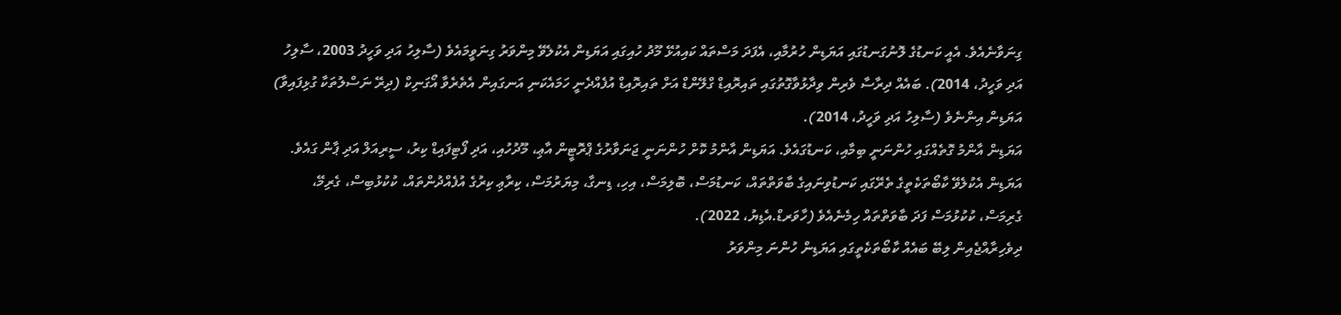ގިނަވާނެއެވެ. އެއީ ކަނޑުގެ ލޮނުގަނޑުގައި އަޔަޑިން ހުރުމާއި، އެފަދަ މަސްތައް ކައިއުޅޭ މޫދު ހުއިގައި އަޔަޑިން އެކުލެވޭ މިންވަރު ގިނަވީމައެވެ (ސާލިހު އަދި ވަހީދު 2003، ސާލިހު އަދި ވަހީދު، 2014). ބައެއް ދިރާސާ ވެރިން ވިދާޅުވާގޮތުގައި ތައިރޮއިޑް ގްލޭންޑް އަށް ތައިރޮއިޑް އުފެއްދެނީ ހަމައެކަނި އަނގައިން އެތެރެވާ އޯގަނިކް (ދިރޭ ނަސްލުތަކާ ގުޅިފައިވާ) އަޔަޑިން އިންނެވެ (ސާލިހު އަދި ވަހީދު، 2014).
އަޔަޑިން އާންމު ގޮތެއްގައި ހުންނަނީ ބިމާއި، ކަނޑުގައެވެ. އަޔަޑިން އާންމު ކޮށް ހުންނަނީ ޖަނަވާރުގެ ޕްރޮޓީން އާޢި، މޫދުހުއި، އަދި ފޯޓިފައިޑް ކިރު، ސީރިއަލް އަދި ޕާން ގައެވެ. އަޔަޑިން އެކުލެވޭ ކާބޯތަކެތީގެ ތެރޭގައި ކަނޑުވިނައިގެ ބާވަތްތައް، ކަނޑުމަސް، ބޮލިމަސް، އިހި، ޑިނގާ، މިޔަރުމަސް، ކިރާޢި ކިރުގެ އުފެއްދުންތައް، ކުކުޅުބިސް، ގެރިމޭ، ގެރިމަސް، ކުކުޅުމަސް ފަދަ ބާވަތްތައް ހިމެނެއެވެ (ހާވަރޑް.އެޑިޔު، 2022).
ދިވެހިރާއްޖެއިން ލިބޭ ބައެއް ކާބޯތަކެތީގައި އަޔަޑިން ހުންނަ މިންވަރު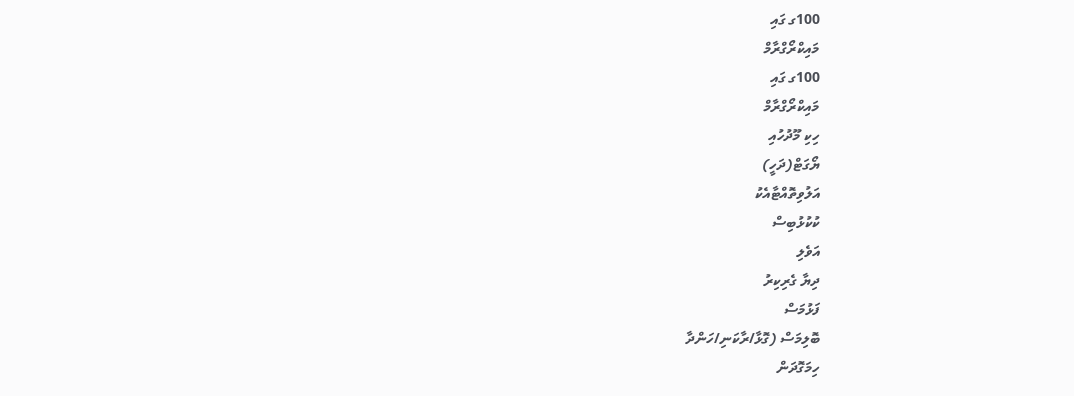100ގ ގައި
މައިކްރޯގްރާމް
100ގ ގައި
މައިކްރޯގްރާމް
ހިކި މޫދުހުއި
ޔޯގަޓް(ދަހީ)
އަލުވިތޮއްޓާއެކު
ކުކުޅުބިސް
އަވެލި
ދިޔާ ގެރިކިރު
ފަޅުމަސް
ބޮލިމަސް (ގޮޅާ/ރާކަނި/ހަންދާ
ހިމަގޮދަން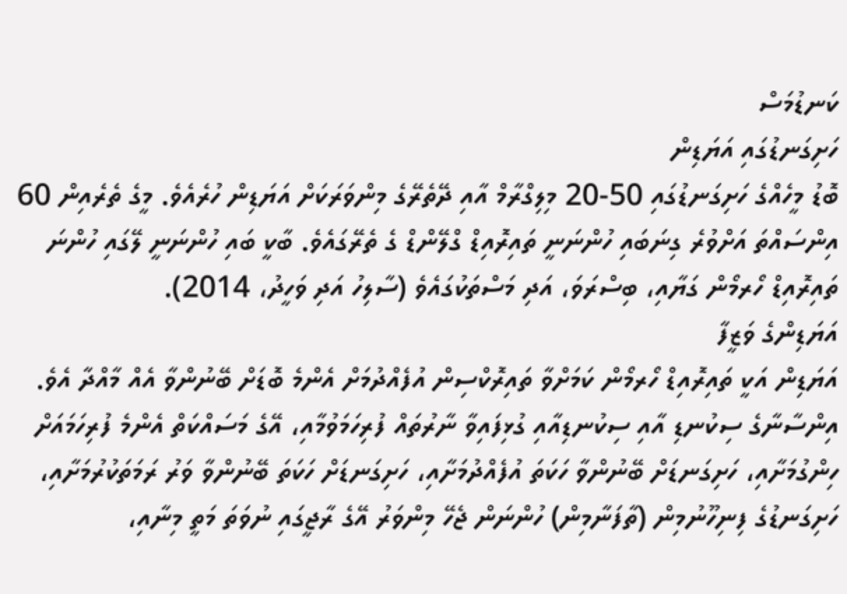ކަނޑުމަސް
ހަށިގަނޑުގައި އަޔަޑިން
ބޮޑު މީހެއްގެ ހަށިގަނޑުގައި 50-20 މިލިގްރާމް އާއި ދޭތެރޭގެ މިންވަރަކަށް އަޔަޑިން ހުރެއެވެ. މީގެ ތެރެއިން 60 އިންސައްތަ އަށްވުރެ ގިނަބައި ހުންނަނީ ތައިރޮއިޑް ގްލޭންޑް ގެ ތެރޭގައެވެ. ބާކީ ބައި ހުންނަނީ ލޭގައި ހުންނަ ތައިރޮއިޑް ހޯރމޯން ގަޔާއި، ބިސްރަވަ، އަދި މަސްތަކުގައެވެ (ސާލިހު އަދި ވަހީދު، 2014).
އަޔަޑިންގެ ވަޒީފާ
އަޔަޑިން އަކީ ތައިރޮއިޑް ހޯރމޯން ކަމަށްވާ ތައިރޮކްސިން އުފެއްދުމަށް އެންމެ ބޮޑަށް ބޭނުންވާ އެއް މާއްދާ އެވެ. އިންސާނާގެ ސިކުނޑި އާއި ސިކުނޑިއާއި ގުޅިފައިވާ ނާރުތައް ފުރިހަމަވުމާއި، އޭގެ މަސައްކަތް އެންމެ ފުރިހަމައަށް ހިންގުމަށާއި، ހަށިގަނޑަށް ބޭނުންވާ ހަކަތަ އުފެއްދުމަށާއި، ހަށިގަނޑަށް ހަކަތަ ބޭނުންވާ ވަރު ރަމަތަކުރުމަށާއި، ހަށިގަނޑުގެ ފިނިހޫނުމިން (ތާފަނާމިން) ހުންނަން ޖެހޭ މިންވަރު އޭގެ ރާޖީގައި ނުވަތަ މަތީ މިނާއި،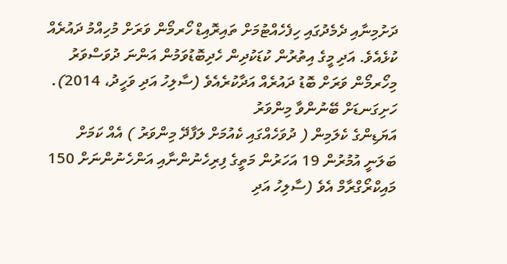ދަށުމިނާއި ދެމެދުގައި ހިފެހެއްޓުމަށް ތައިރޮއިޑް ހޯރމޯން ވަރަށް މުހިއްމު ދައުރެއް ކުޅެއެވެ. އަދި މީގެ އިތުރުން ކުޑަކުދިން ހެދިބޮޑުވަމުން އަންނަ ދުވަސްވަރު މިހޯރމޯން ވަރަށް ބޮޑު ދައުރެއް އަދާކުރެއެވެ (ސާލިހު އަދި ވަހީދު، 2014).
ހަށިގަނޑަށް ބޭނުންވާ މިންވަރު
އަޔަޑިންގެ ކެލަމިން ( ދުވަހެއްގައި ކެއުމަށް ލަފާދޭ މިންވަރު ) އެއް ކަމަށް ބަލަނީ އުމުރުން 19 އަހަރުން މަތީގެ ފިރިހެނުންނާއި އަންހެނުންނަށް 150 މައިކްރޯގްރާމް އެވެ (ސާލިހު އަދި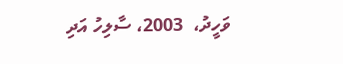ވަހީދު،  2003، ސާލިހު އަދި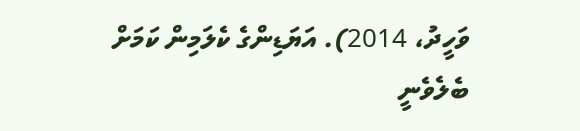ވަހީދު، 2014). އަޔަޑިންގެ ކެލަމިން ކަމަށް ބެލެވެނީ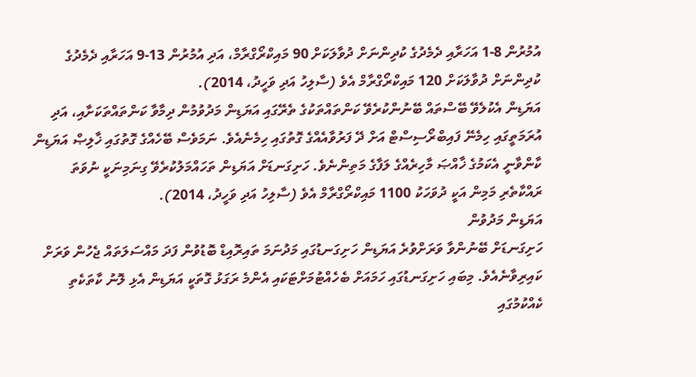އުމުރުން 8-1 އަހަރާއި ދެމެދުގެ ކުދިންނަށް ދުވާލަކަށް 90 މައިކްރޯގްރާމް، އަދި އުމުރުން 13-9 އަހަރާއި ދެމެދުގެ ކުދިންނަށް ދުވާލަކަށް 120 މައިކްރޯގްރާމް އެވެ (ސާލިހު އަދި ވަހީދު، 2014).
އަޔަޑިން އެކުލެވޭ ބޭސްތައް ބޭނުންކުރެވޭ ކަންތައްތަކުގެ ތެރޭގައި އަޔަޑިން މަދުވުމުން ދިމާވާ ކަންތައްތަކަށާއި، އަދި އުރަމަތީގައި ހިމެނޭ ފައިބްރޯސިސްޓް އަށް ދޭ ފަރުވާއެއްގެ ގޮތުގައި ހިމެނެއެވެ. ނަމަވެސް ބޭހެއްގެ ގޮތުގައި ޚާލިޞް އަޔަޑިން ކާންވާނީ އެކަމުގެ ޚާއްޞަ މާހިރެއްގެ ލަފާގެ މަތިންނެވެ. ހަށިގަނޑަށް އަޔަޑިން ތަހައްމަލުކުރެވޭ ގިނަމިނަކީ ނުވަތަ ރައްކާތެރި މަމިން އަކީ ދުވަހަކު 1100 މައިކްރޯގްރާމް އެވެ (ސާލިހު އަދި ވަހީދު، 2014).
އަޔަޑިން މަދުވުން
ހަށިގަނޑަށް ބޭނުންވާ ވަރަށްވުރެ އަޔަޑިން ހަށިގަނޑުގައި މަދުނަމަ ތައިރޮއިޑް ބޮޑުވުން ފަދަ މައްސަލަތައް ޖެހުން ވަރަށް ކައިރިވާނެއެވެ. މިބައި ހަށިގަނޑުގައި ހަމައަށް ބެހެއްޓުމަށްޓަކައި އެންމެ ރަގަޅު ގޮތަކީ އަޔަޑިން އެޅި ލޮނު ކާތަކެތި ކެއްކުމުގައި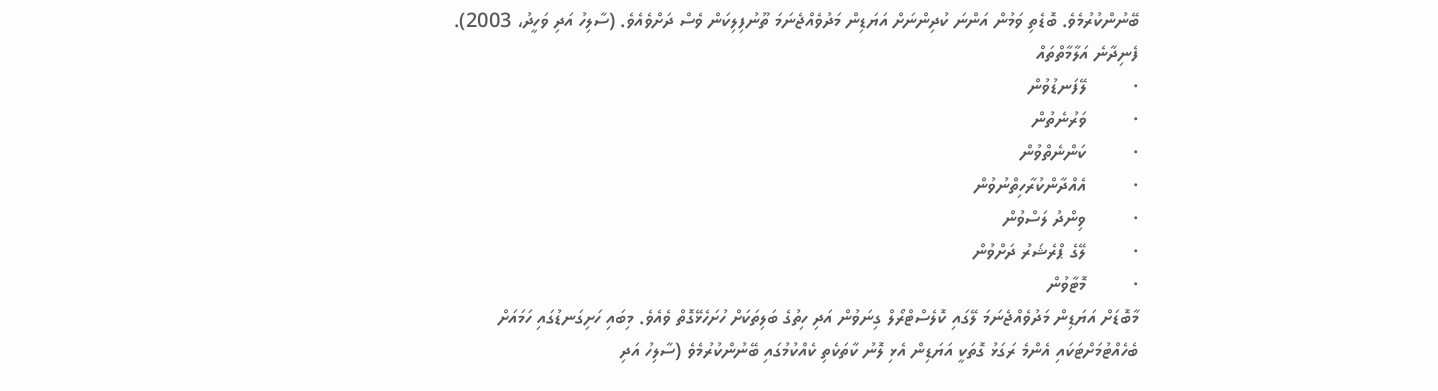ބޭނުންކުރުމެވެ. ބޮޑެތި ވަމުން އަންނަ ކުދިންނަށް އަޔަޑިން މަދުވެއްޖެނަމަ ތޫނުފިލިކަން ވެސް ދަށްވެއެވެ. (ސާލިހު އަދި ވަހީދު، 2003).
ފެނިދާނެ އަލާމާތްތައް
·         ލޭފަނޑުވުން
·         ވަރުނެތުން
·         ކަންނެތްވުން
·         އެއްދާންކުރާހިތްނުވުން
·         ވިންދު ލަސްވުން
·         ލޭގެ ޕްރެޝަރު ދަށްވުން
·         މޮޓާވުން
މާބޮޑަށް އަޔަޑިން މަދުވެއްޖެނަމަ ލޭގައި ކޮލެސްޓްރޯލް ގިނަވުން އަދި ހިތުގެ ބަލިތަކަށް ހުށަހެޅޭގޮތް ވެއެވެ. މިބައި ހަށިގަނޑުގައި ހަމައަށް ބެހެއްޓުމަށްޓަކައި އެންމެ ރަގަޅު ގޮތަކީ އަޔަޑިން އެޅި ލޮނު ކާތަކެތި ކެއްކުމުގައި ބޭނުންކުރުމެވެ (ސާލިހު އަދި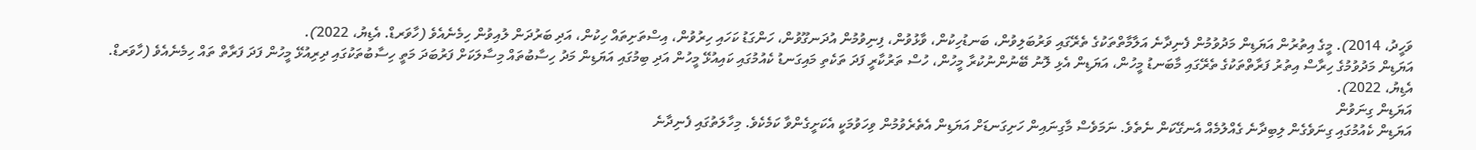ވަހީދު، 2014). މީގެ އިތުރުން އަޔަޑިން މަދުވުމުން ފެނިދާނެ އަލާމާތްތަކުގެ ތެރޭގައި ވަރުބަލިވުން، ބަނޑުހިކުން، ވާޅުވުން، ފިނިވުމުން އުދަނގޫވުން، ހަންގަޑު ކަހައި ހިރުވުން، އިސްތަށިތައް ހިކުން، އަދި ބަރުދަން ލުއިވުން ހިމެނެއެވެ (ހާވަރޑް. އެޑިޔު، 2022).
އަޔަޑިން މަދުވުމުގެ ހިރާސް އިތުރު ފަރާތްތަކުގެ ތެރޭގައި މާބަނޑު މީހުން، އަޔަޑިން އެޅި ލޮނު ބޭނުންނުކުރާ މީހުން، ހުސް ތަރުކާރީ ފަދަ ތަކެތި މައިގަނޑު ކެއުމުގައި ކައިއުޅޭ މީހުން އަދި ބިމުގައި އަޔަޑިން މަދު ހިސާބުތައް މިސާލަކަށް ފަރުބަދަ މަތީ ހިސާބުތަކުގައި ދިރިއުޅޭ މީހުން ފަދަ ފަރާތް ތައް ހިމެނެއެވެ (ހާވަރޑް. އެޑިޔު، 2022).
އަޔަޑިން ގިނަވުން
އަޔަޑިން ކެއުމުގައި ގިނަވެގެން ލިބިދާނެ ގެއްލުމެއް އެނގޭކަން ނެތެވެ. ނަމަވެސް މާގިނައިން ހަށިގަނޑަށް އަޔަޑިން އެތެރެވުމުން ވިހަވުމަކީ އެކަށީގެންވާ ކަމެކެވެ. މިހާލަތުގައި ފެނިދާނެ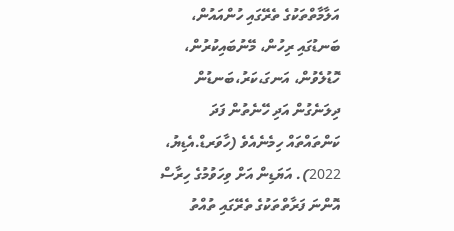އަލާމާތްތަކުގެ ތެރޭގައި ހުންއައުން، ބަނޑުގައި ރިހުން، މޭނުބައިކުރުން، ހޮޑުލެވުން، އަނގަ،ކަރު،ބަނޑުން ދިލަނެގުން އަދި ހޭނެތުން ފަދަ ކަންތައްތައް ހިމެނެއެވެ (ހާވަރޑް.އެޑިޔު، 2022). އަޔަޑިން އަށް ވިހަވުމުގެ ހިރާސް އޮންނަ ފަރާތްތަކުގެ ތެރޭގައި ތުއްތު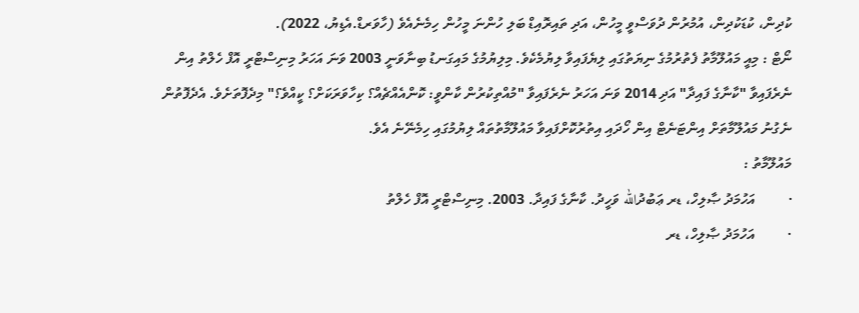ކުދިން، ކުޑަކުދިން، އުމުރުން ދުވަސްވީ މީހުން، އަދި ތައިރޮއިޑް ބަލި ހުންނަ މީހުން ހިމެނެއެވެ (ހާވަރޑް.އެޑިޔު، 2022).
ނޯޓް : މިއީ މައުލޫމާތު ފެތުރުމުގެ ނިޔަތުގައި ލިޔެފައިވާ ލިޔުމެކެވެ. މިލިޔުމުގެ މައިގަނޑު ބިނާވަނީ 2003 ވަނަ އަހަރު މިނިސްޓްރީ އޮފް ހެލްތު އިން ނެރެފައިވާ "ކާނާގެ ފައިދާ" އަދި 2014 ވަނަ އަހަރު ނެރެފައިވާ "މުއްތިކުރުން ކާންވީ: ކޮންއެއްޗެއް؟ ކިހާވަރަކަށް؟ ކީއްވެ؟" މިދެފޮތަށެވެ. އެދެފޮތުން ނެގުނު މައުލޫމާތަށް އިންޓަނެޓް އިން ހޯދައި އިތުރުކޮށްފައިވާ މައުލޫމާތުތައް ލިޔުމުގައި ހިމެނޭނެ އެވެ.
މައުލޫމާތު :
·         އަހުމަދު ޞާލިހް، ޑރ ޢަބުދުالله ވަހީދު. ކާނާގެ ފައިދާ. 2003. މިނިސްޓްރީ އޮފް ހެލްތު
·         އަހުމަދު ޞާލިހް، ޑރ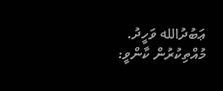ޢަބުދުالله ވަހީދު. މުއްތިކުރުން ކާންވީ: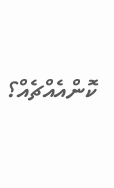ކޮންއެއްޗެއް؟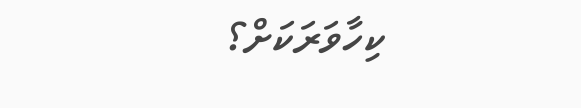ކިހާވަރަކަށް؟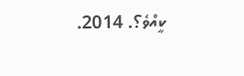ކީއްވެ؟. 2014.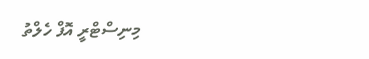މިނިސްޓްރީ އޮފް ހެލްތު